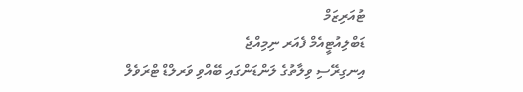ޓުއަރިޒަމް
ޑަބްލިއުޓީއެމް ފެއަރ ނިމިއްޖެ
އިނގިރޭސި ވިލާތުގެ ލަންޑަންގައި ބޭއްވި ވަރލްޑް ޓްރަވެލް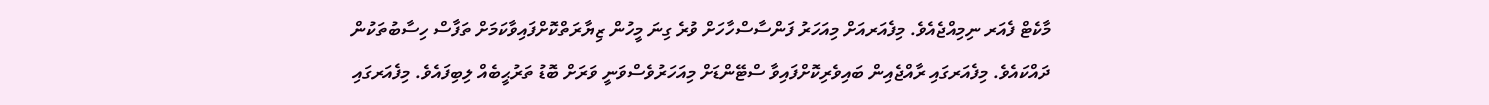މާކެޓް ފެއަރ ނިމިއްޖެއެވެ. މިފެއަރއަށް މިއަހަރު ފަންސާސްހާހަށް ވުރެ ގިނަ މީހުން ޒިޔާރަތްކޮށްފައިވާކަމަށް ތަފާސް ހިސާބުތަކުން ދައްކައެވެ. މިފެއަރގައި ރާއްޖެއިން ބައިވެރިކޮށްފައިވާ ސްޓޭންޑަށް މިއަހަރުވެސްވަނީ ވަރަށް ބޮޑު ތަރުޙީބެއް ލިބިފައެވެ. މިފެއަރގައި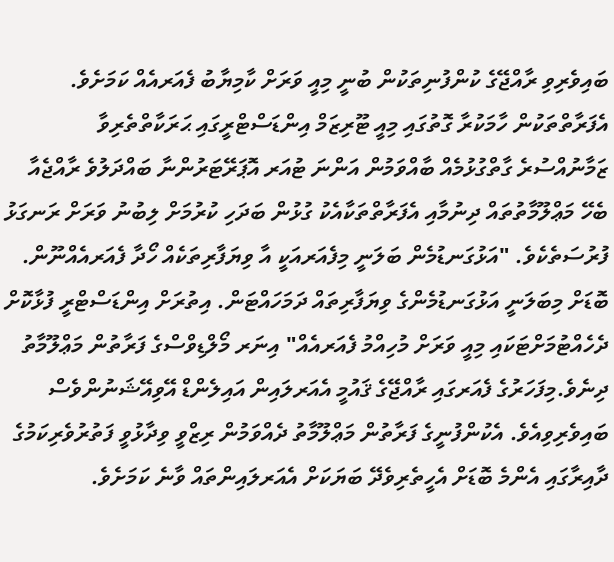ބައިވެރިވި ރާއްޖޭގެ ކުންފުނިތަކުން ބުނީ މިއީ ވަރަށް ކާމިޔާބު ފެއަރއެއް ކަމަށެވެ. އެފަރާތްތަކުން ހާމަކުރާ ގޮތުގައި މިއީ ޓޫރިޒަމް އިންޑަސްޓްރީގައި ޙަރަކާތްތެރިވާ ޒަމާނުއްސުރެ ގާތްގުޅުމެއް ބާއްވަމުން އަންނަ ޓުއަރ އޮޕަރޭޓަރުންނާ ބައްދަލުވެ ރާއްޖެއާ ބެހޭ މަޢްލޫމާތުތައް ދިނުމާއި އެފަރާތްތަކާއެކު ގުޅުން ބަދަހި ކުރުމަށް ލިބުނު ވަރަށް ރަނގަޅު ފުރުސަތެކެވެ. "އަޅުގަނޑުމެން ބަލަނީ މިފެއަރއަކީ އާ ވިޔަފާރިތަކެއް ހޯދާ ފެއަރއެއްނޫން. ބޮޑަށް މިބަލަނީ އަޅުގަނޑުމެންގެ ވިޔަފާރިތައް ދަމަހައްޓަން. އިތުރަށް އިންޑަސްޓްރީ ފުޅާކޮށް ދެހެއްޓުމަށްޓަކައި މިއީ ވަރަށް މުހިއްމު ފެއަރއެއް" އިނަރ މޯލްޑިވްސްގެ ފަރާތުން މަޢްލޫމާތު ދިނެވެ.މިފަހަރުގެ ފެއަރގައި ރާއްޖޭގެ ޤައުމީ އެއަރލައިން އައިލެންޑް އޭވިއޭޝަނުންވެސް ބައިވެރިވިއެވެ. އެކުންފުނީގެ ފަރާތުން މަޢްލޫމާތު ދެއްވަމުން ރިޒްވީ ވިދާޅުވީ ފަތުރުވެރިކަމުގެ ދާއިރާގައި އެންމެ ބޮޑަށް އެހީތެރިވެދޭ ބަޔަކަށް އެއަރލައިންތައް ވާނެ ކަމަށެވެ.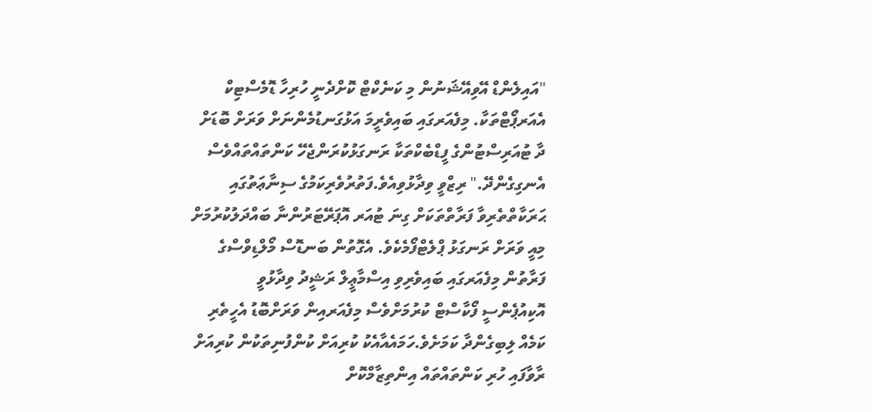"އައިލެންޑް އޭވިއޭޝަނުން މި ކަނެކްޓް ކޮށްދެނީ ހުރިހާ ޑޮމެސްޓިކް އެއަރޕޯޓްތަކާ. މިފެއަރގައި ބައިވެރީމަ އަޅުގަނޑުމެންނަށް ވަރަށް ބޮޑަށް ދާ ޓުއަރިސްޓުންގެ ފީޑްބެކްތަކާ ރަނގަޅުކުރަންޖެހޭ ކަންތައްތައްވެސް އެނގިގެންދޭ." ރިޒްވީ ވިދާޅުވިއެވެ.ފަތުރުވެރިކަމުގެ ސިނާޢަތުގައި ޙަރަކާތްތެރިވާ ފަރާތްތަކަށް ގިނަ ޓުއަރ އޮޕަރޭޓަރުންނާ ބައްދަލުކުރުމަށް މިއީ ވަރަށް ރަނގަޅު ޕްލެޓްފޯމެކެވެ. އެގޮތުން ބަނޑޮސް މޯލްޑިވްސްގެ ފަރާތުން މިފެއަރގައި ބައިވެރިވި އިސްމާޢީލް ރަޝީދު ވިދާޅުވީ އޮކިއުޕެންސީ ފޯކާސްޓް ކުރުމަށްވެސް މިފެއަރއިން ވަރަށްބޮޑު އެހީތެރި ކަމެއް ލިބިގެންދާ ކަމަށެވެ.ހަމައެއާއެކު ކުރިއަށް ކުންފުނިތަކުން ކުރިއަށް ރާވާފައި ހުރި ކަންތައްތައް އިންތިޒާމްކޮށް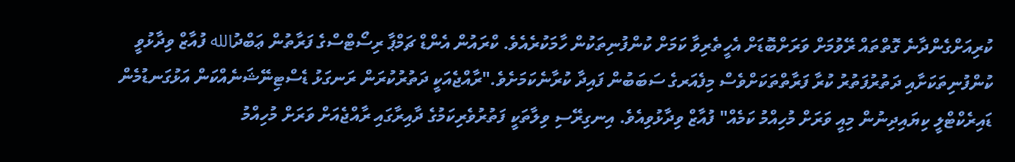ކުރިއަށްގެންދާނެ ގޮތްތައް ރޭވުމަށް ވަރަށްބޮޑަށް އެހީތެރިވާ ކަމަށް ކުންފުނިތަކުން ހާމަކުރެއެވެ. ކްރައުން އެންޑް ޗަމްޕާ ރިސޯޓްސްގެ ފަރާތުން ޢަބްދުالله ފުއާޒް ވިދާޅުވީ ކުންފުނިތަކަށާއި ދަތުރުފަތުރު ކުރާ ފަރާތްތަކަށްވެސް މިފެއަރގެ ސަބަބުން ފައިދާ ކުރާނެކަމަށެވެ."ރާއްޖެއަކީ ދަތުރުކުރަން ރަނގަޅު ޑެސްޓިނޭޝަނެއްކަން އަޅުގަނޑުމެން ޑައިރެކްޓްލީ ކިޔައިދިނުން މިއީ ވަރަށް މުހިއްމު ކަމެއް" ފުއާޒް ވިދާޅުވިއެވެ. އިނގިރޭސި ވިލާތަކީ ފަތުރުވެރިކަމުގެ ދާއިރާގައި ރާއްޖެއަށް ވަރަށް މުހިއްމު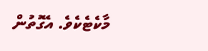މާކެޓެކެވެ. އެގޮތުން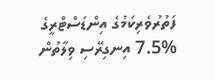ފަތުރުވެރިކަމުގެ އިންޑަސްޓްރީގެ %7.5 އިނގިރޭސި ވިލާތުން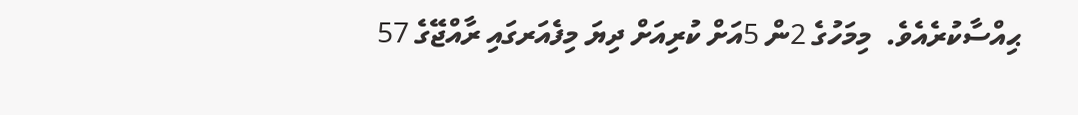ޙިއްސާކުރެއެވެ.  މިމަހުގެ 2ން 5އަށް ކުރިއަށް ދިޔަ މިފެއަރގައި ރާއްޖޭގެ 57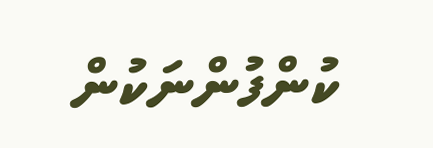ކުންފުންނަކުން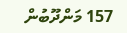157 މަންދޫބުން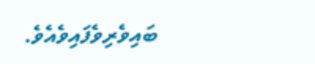ބައިވެރިވެފައިވެއެވެ.